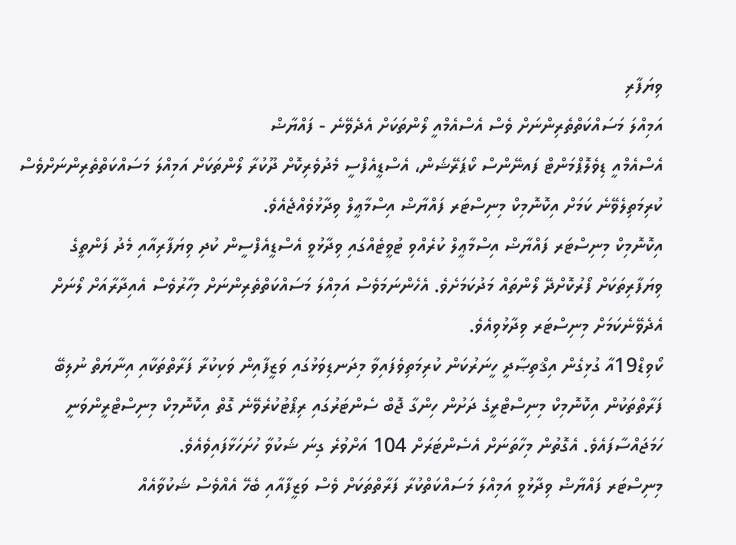ވިޔަފާރި
އަމިއްލަ މަސައްކަތްތެރިންނަށް ވެސް އެސްއެމްއީ ލޯންތަކަށް އެދެވޭނެ - ފައްޔާޟް
އެސްއެމްއީ ޑިވެލޮޕްމަންޓް ފައނޭންސް ކޯޕަރޭޝަން، އެސްޑީއެފްސީ މެދުވެރިކޮށް ދޫކުރާ ލޯންތަކަށް އަމިއްލަ މަސައްކަތްތެރިންނަށްވެސް ކުރިމަތިލެވޭނެ ކަމަށް އިކޮނޮމިކް މިނިސްޓަރ ފައްޔާޟް އިސްމާޢީލް ވިދާޅުވެއްޖެއެވެ.
އިކޮނޮމިކް މިނިސްޓަރ ފައްޔާޟް އިސްމާޢީލް ކުރެއްވި ޓުވީޓެއްގައި ވިދާޅުވީ އެސްޑީއެފްސީން ކުދި ވިޔަފާރިއާއި މެދު ފަންތީގެ ވިޔަފާރިތަކަށް ފޯރުކޮށްދޭ ލޯންތައް މަދުކަމަށެވެ. އެހެންނަމަވެސް އަމިއްލަ މަސައްކަތްތެރިންނަށް މިހާރުވެސް އެއިދާރާއަށް ލޯނަށް އެދެވޭނެކަމަށް މިނިސްޓަރ ވިދާޅުވިއެވެ.
ކޯވިޑް19އާ ގުޅިގެން އިޤްތިޞާދީ ހީނަރުކަން ކުރިމަތިވެފައިވާ މިދަނޑިވަޅުގައި ވަޒީފާއިން ވަކިކުރާ ފަރާތްތަކާއި އިނާޔަތް ނުލިބޭ ފަރާތްތަކުން އިކޮނޮމިކް މިނިސްޓްރީގެ ދަށުން ހިންގާ ޖޮބް ސެންޓަރުގައި ރިޕޯޓުކުރެވޭނެ ގޮތް އިކޮނޮމިކް މިނިސްޓްރީންވަނީ ހަމަޖައްސާފައެވެ. އެގޮތުން މިހާތަނަށް އެސެންޓަރަށް 104 އަށްވުރެ ގިނަ ޝަކުވާ ހުށަހަޅާފައިވެއެވެ.
މިނިސްޓަރ ފައްޔާޟް ވިދާޅުވީ އަމިއްލަ މަސައްކަތްކުރާ ފަރާތްތަކަށް ވެސް ވަޒީފާއާއި ބެހޭ އެއްވެސް ޝަކުވާއެއް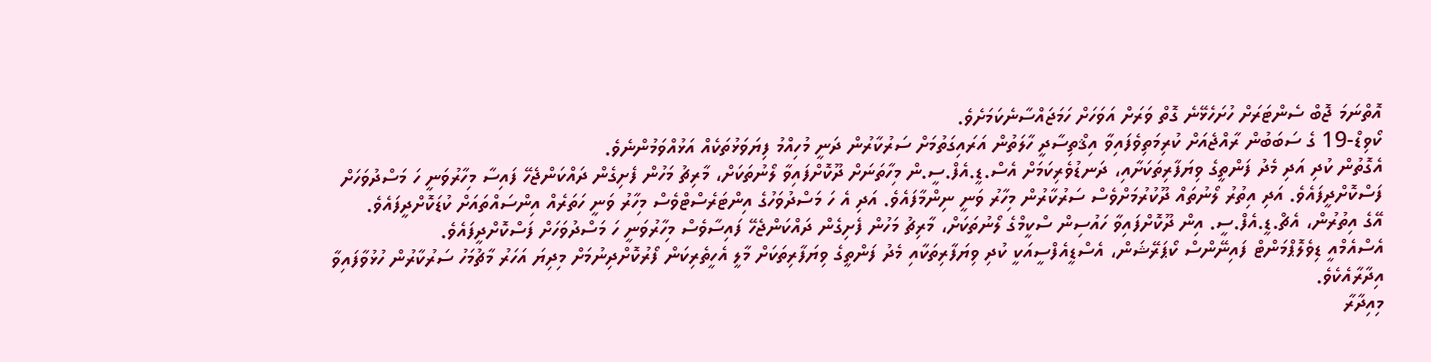އޮތްނަމަ ޖޮބް ސެންޓަރަށް ހުށަހެޅޭނެ ގޮތް ވަރަށް އަވަހަށް ހަމަޖައްސާނެކަމަށެވެ.
ކޯވިޑް-19 ގެ ސަބަބުން ރާއްޖެއަށް ކުރިމަތިވެފައިވާ އިޤްތިސާދީ ހާލަތުން އަރައިގަތުމަށް ސަރުކާރުން ދަނީ މުހިއްމު ފިޔަވަޅުތަކެއް އަޅުއްވަމުންނެވެ.
އެގޮތުން ކުދި އަދި މެދު ފަންތީގެ ވިޔަފާރިތަކަށާއި، ދަނޑުވެރިކަމަށް އެސް.ޑީ.އެފް.ސީ.ން މިހާތަނަށް ދޫކޮށްފައިވާ ލޯނުތަކަށް، މާރިޗު މަހުން ފެށިގެން ދައްކަންޖެހޭ ފައިސާ މިހާރުވަނީ ހަ މަސްދުވަހަށް ފަސްކޮށްދީފައެވެ. އަދި އިތުރު ލޯނުތައް ދޫކުރުމަށްވެސް ސަރުކާރުން މިހާރު ވަނީ ނިންމާފައެވެ. އަދި އެ ހަ މަސްދުވަހުގެ އިންޓަރެސްޓްވެސް މިހާރު ވަނީ ހަތަރެއް އިންސައްތައަށް ކުޑަކޮށްދީފައެވެ.
އޭގެ އިތުރުން، އެޗް.ޑީ.އެފް.ސީ. އިން ދޫކޮށްފައިވާ ހައުސިން ސްކީމްގެ ލޯނުތަކަށް، މާރިޗު މަހުން ފެށިގެން ދައްކަންޖެހޭ ފައިސާވެސް މިހާރުވަނީ ހަ މަސްދުވަހަށް ފަސްކޮށްދީފައެވެ.
އެސްއެމްއީ ޑިވެލޮޕްމަންޓް ފައިނޭންސް ކޯޕަރޭޝަން، އެސްޑީއެފްސީއަކީ ކުދި ވިޔަފާރިތަކާއި މެދު ފަންތީގެ ވިޔަފާރިތަކަށް މާލީ އެހީތެރިކަން ފޯރުކޮށްދިނުމަށް މިދިޔަ އަހަރު މާޗުމަހު ސަރުކާރުން ހުޅުވާފައިވާ އިދާރާއެކެވެ.
މިއިދާރާ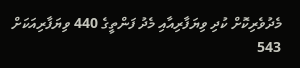މެދުވެރިކޮށް ކުދި ވިޔަފާރިއާއި މެދު ފަންތީގެ 440 ވިޔަފާރިއަކަށް 543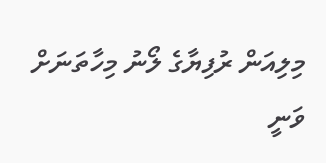މިލިއަން ރުފިޔާގެ ލޯނު މިހާތަނަށް ވަނީ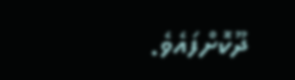ދޫކޮށްފައެވެ.